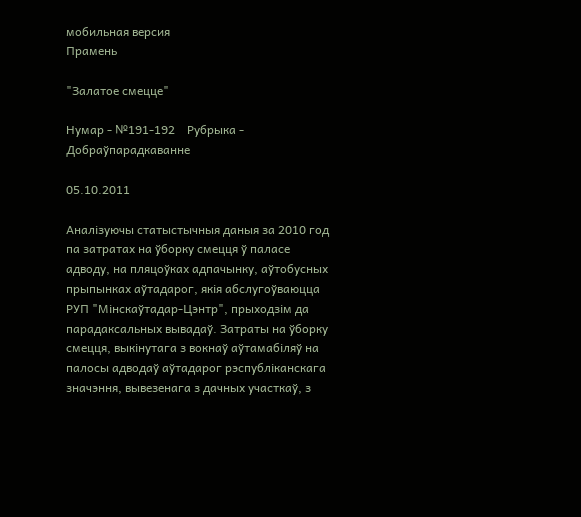мобильная версия
Прамень

"Залатое смецце"

Нумар - №191-192    Рубрыка - Добраўпарадкаванне

05.10.2011

Аналізуючы статыстычныя даныя за 2010 год па затратах на ўборку смецця ў паласе адводу, на пляцоўках адпачынку, аўтобусных прыпынках аўтадарог, якія абслугоўваюцца РУП "Мінскаўтадар-Цэнтр", прыходзім да парадаксальных вывадаў. Затраты на ўборку смецця, выкінутага з вокнаў аўтамабіляў на палосы адводаў аўтадарог рэспубліканскага значэння, вывезенага з дачных участкаў, з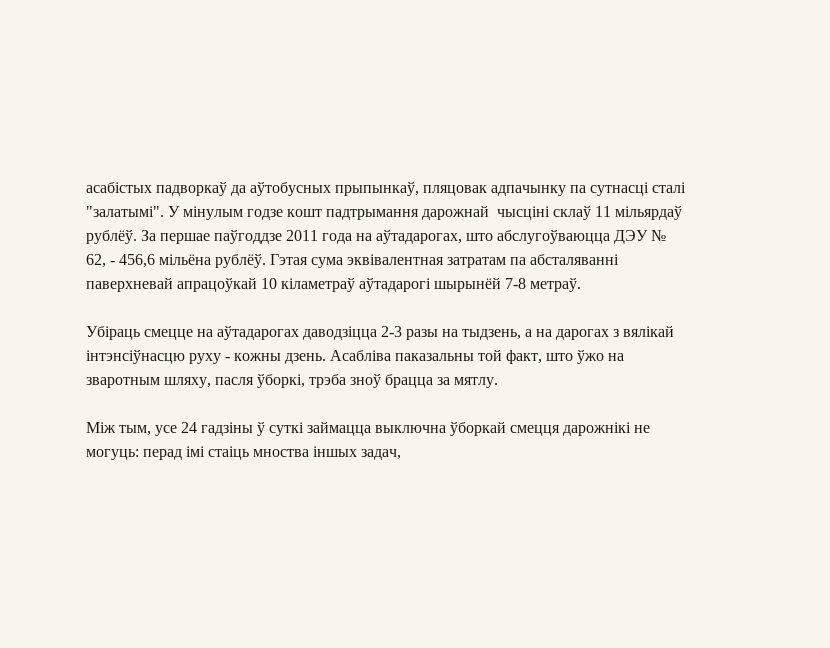асабістых падворкаў да аўтобусных прыпынкаў, пляцовак адпачынку па сутнасці сталі "залатымі". У мінулым годзе кошт падтрымання дарожнай  чысціні склаў 11 мільярдаў рублёў. За першае паўгоддзе 2011 года на аўтадарогах, што абслугоўваюцца ДЭУ № 62, - 456,6 мільёна рублёў. Гэтая сума эквівалентная затратам па абсталяванні паверхневай апрацоўкай 10 кіламетраў аўтадарогі шырынёй 7-8 метраў.

Убіраць смецце на аўтадарогах даводзіцца 2-3 разы на тыдзень, а на дарогах з вялікай інтэнсіўнасцю руху - кожны дзень. Асабліва паказальны той факт, што ўжо на зваротным шляху, пасля ўборкі, трэба зноў брацца за мятлу.

Між тым, усе 24 гадзіны ў суткі займацца выключна ўборкай смецця дарожнікі не могуць: перад імі стаіць мноства іншых задач,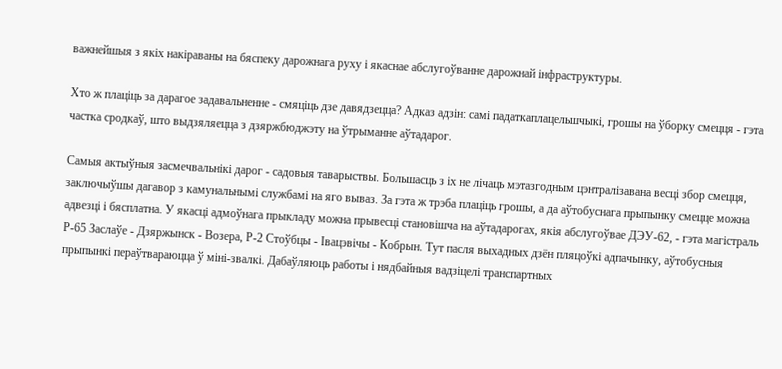важнейшыя з якіх накіраваны на бяспеку дарожнага руху і якаснае абслугоўванне дарожнай інфраструктуры.

Хто ж плаціць за дарагое задавальненне - смяціць дзе давядзецца? Адказ адзін: самі падаткаплацельшчыкі, грошы на ўборку смецця - гэта частка сродкаў, што выдзяляецца з дзяржбюджэту на ўтрыманне аўтадарог.

Самыя актыўныя засмечвальнікі дарог - садовыя таварыствы. Большасць з іх не лічаць мэтазгодным цэнтралізавана весці збор смецця, заключыўшы дагавор з камунальнымі службамі на яго вываз. За гэта ж трэба плаціць грошы, а да аўтобуснага прыпынку смецце можна адвезці і бясплатна. У якасці адмоўнага прыкладу можна прывесці становішча на аўтадарогах, якія абслугоўвае ДЭУ-62, - гэта магістраль Р-65 Заслаўе - Дзяржынск - Возера, Р-2 Стоўбцы - Івацэвічы - Кобрын. Тут пасля выхадных дзён пляцоўкі адпачынку, аўтобусныя прыпынкі пераўтвараюцца ў міні-звалкі. Дабаўляюць работы і нядбайныя вадзіцелі транспартных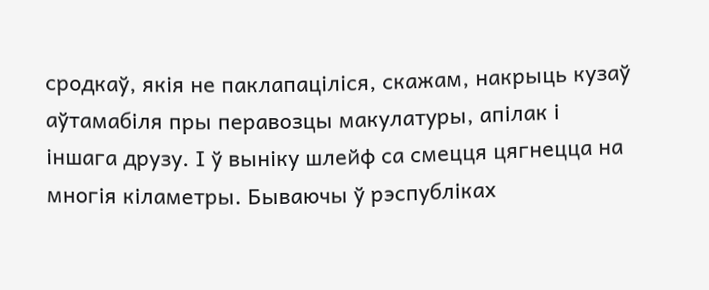сродкаў, якія не паклапаціліся, скажам, накрыць кузаў аўтамабіля пры перавозцы макулатуры, апілак і іншага друзу. І ў выніку шлейф са смецця цягнецца на многія кіламетры. Бываючы ў рэспубліках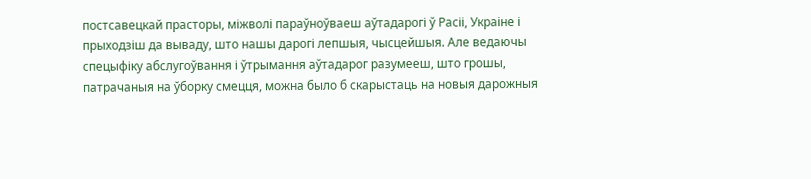постсавецкай прасторы, міжволі параўноўваеш аўтадарогі ў Расіі, Украіне і прыходзіш да вываду, што нашы дарогі лепшыя, чысцейшыя. Але ведаючы спецыфіку абслугоўвання і ўтрымання аўтадарог разумееш, што грошы, патрачаныя на ўборку смецця, можна было б скарыстаць на новыя дарожныя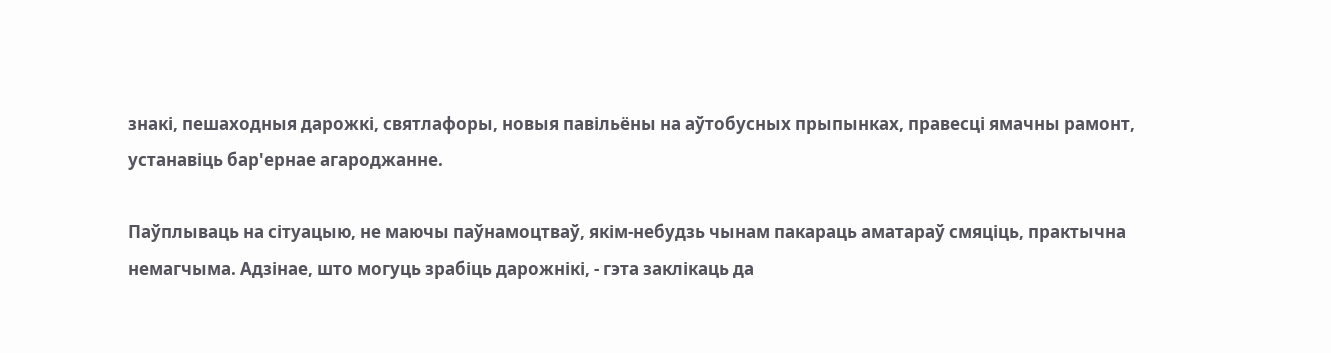знакі, пешаходныя дарожкі, святлафоры, новыя павільёны на аўтобусных прыпынках, правесці ямачны рамонт, устанавіць бар'ернае агароджанне.

Паўплываць на сітуацыю, не маючы паўнамоцтваў, якім-небудзь чынам пакараць аматараў смяціць, практычна немагчыма. Адзінае, што могуць зрабіць дарожнікі, - гэта заклікаць да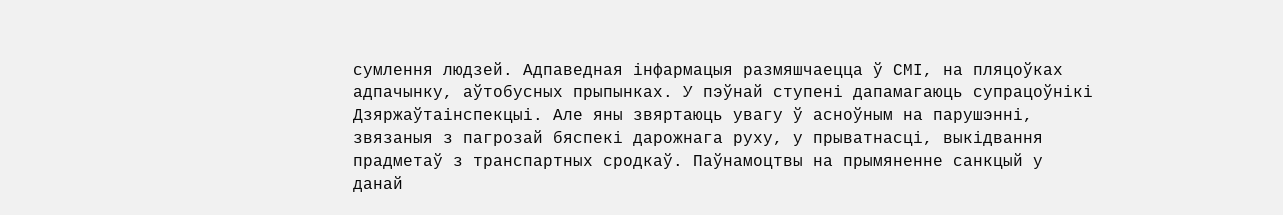сумлення людзей. Адпаведная інфармацыя размяшчаецца ў СМІ, на пляцоўках адпачынку, аўтобусных прыпынках. У пэўнай ступені дапамагаюць супрацоўнікі Дзяржаўтаінспекцыі. Але яны звяртаюць увагу ў асноўным на парушэнні, звязаныя з пагрозай бяспекі дарожнага руху, у прыватнасці, выкідвання прадметаў з транспартных сродкаў. Паўнамоцтвы на прымяненне санкцый у данай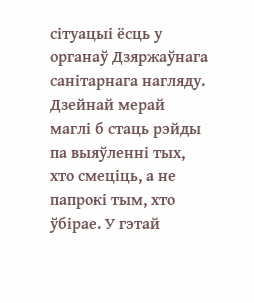сітуацыі ёсць у органаў Дзяржаўнага санітарнага нагляду. Дзейнай мерай маглі б стаць рэйды па выяўленні тых, хто смеціць, а не папрокі тым, хто ўбірае. У гэтай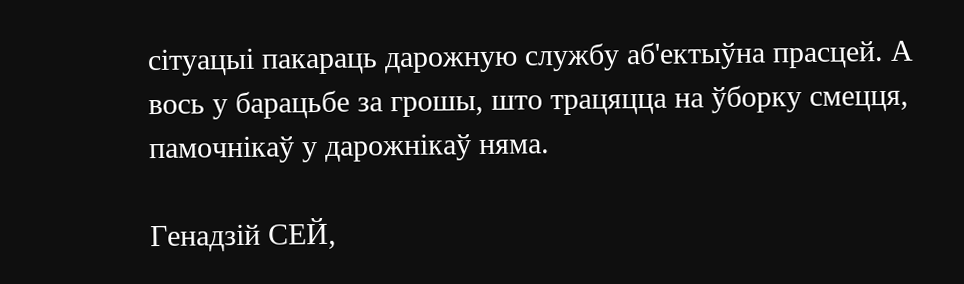сітуацыі пакараць дарожную службу аб'ектыўна прасцей. А вось у барацьбе за грошы, што трацяцца на ўборку смецця, памочнікаў у дарожнікаў няма.

Генадзій СЕЙ,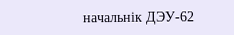начальнік ДЭУ-62